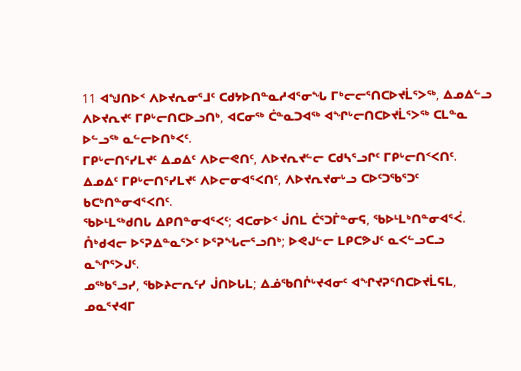11 ᐊᖑᑎᐅᑉ ᐱᐅᔪᕆᓂᕐᒧᑦ ᑕᑯᔭᐅᑎᓐᓇᓱᐊᕐᓂᖓ ᒥᒃᓕᓕᕐᑎᑕᐅᔪᒫᕐᐳᖅ, ᐃᓄᐃᓪᓗ ᐱᐅᔪᕆᔪᑦ ᒥᑭᒡᓕᑎᑕᐅᓗᑎᒃ, ᐊᑕᓂᖅ ᑖᓐᓇᑐᐊᖅ ᐊᖏᒡᓕᑎᑕᐅᔪᒫᕐᐳᖅ ᑕᒪᓐᓇ ᐅᓪᓗᖅ ᓇᓪᓕᐅᑎᒃᐸᑦ.
ᒥᑭᒡᓕᑎᕐᓯᒪᔪᑦ ᐃᓄᐃᑦ ᐱᐅᓕᕙᑎᑦ, ᐱᐅᔪᕆᔪᓪᓕ ᑕᑯᓴᕐᓗᒋᑦ ᒥᑭᒡᓕᑎᑉᐸᑎᑦ.
ᐃᓄᐃᑦ ᒥᑭᒡᓕᑎᕐᓯᒪᔪᑦ ᐱᐅᓕᓂᐊᕐᐸᑎᑦ, ᐱᐅᔪᕆᔪᓂᒡᓗ ᑕᐅᑦᑐᖃᕐᑐᑦ ᑲᑕᒃᑎᓐᓂᐊᕐᐸᑎᑦ.
ᖃᐅᒻᒪᖅᑯᑎᒐ ᐃᑭᑎᓐᓂᐊᕐᐸᑦ; ᐊᑕᓂᐅᑉ ᒎᑎᒪ ᑖᕐᑐᒦᓐᓂᕋ, ᖃᐅᒻᒪᒃᑎᓐᓂᐊᕐᐹ.
ᑍᒃᑯᐊᓕ ᐅᕐᕈᐃᓐᓇᕐᐳᑦ ᐅᕐᕈᖓᓕᕐᓗᑎᒃ; ᐅᕙᒍᓪᓕ ᒪᑭᑕᕗᒍᑦ ᓇᐸᓪᓗᑕᓗ ᓇᖏᕐᐳᒍᑦ.
ᓄᖅᑲᕐᓗᓯ, ᖃᐅᔨᓕᕆᑦᓯ ᒎᑎᐅᒐᒪ; ᐃᓅᖃᑎᒌᒡᔪᐊᓂᑦ ᐊᖏᔪᕈᕐᑎᑕᐅᔪᒫᕋᒪ, ᓄᓇᕐᔪᐊᒥ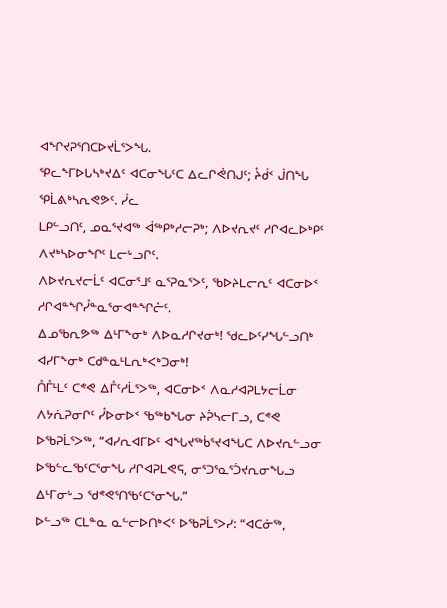ᐊᖏᔪᕈᕐᑎᑕᐅᔪᒫᕐᐳᖓ.
ᕿᓚᖕᒥᐅᒐᓴᒃᔪᐃᑦ ᐊᑕᓂᖓᑦᑕ ᐃᓚᒋᕚᑎᒍᑦ; ᔧᑰᑉ ᒎᑎᖓ ᕿᒫᕕᒃᓴᕆᕙᕗᑦ. ᓰᓚ
ᒪᑭᓪᓗᑎᑦ, ᓄᓇᕐᔪᐊᖅ ᐋᖅᑭᒃᓱᓕᕈᒃ; ᐱᐅᔪᕆᔪᑦ ᓱᒋᐊᓚᐅᒃᑭᑦ ᐱᔪᒃᓴᐅᓂᖏᑦ ᒪᓕᒡᓗᒋᑦ.
ᐱᐅᔪᕆᔪᓕᒫᑦ ᐊᑕᓂᕐᒧᑦ ᓇᕐᕈᓇᕐᐳᑦ, ᖃᐅᔨᒪᓕᕆᑦ ᐊᑕᓂᐅᑉ ᓱᒋᐊᓐᖏᓮᓐᓇᕐᓂᐊᓐᖏᓔᑦ.
ᐃᓄᖃᕆᕗᖅ ᐃᒻᒥᖕᓂᒃ ᐱᐅᓇᓱᒋᔪᓂᒃ! ᖁᓚᐅᑦᓯᖓᓪᓗᑎᒃ ᐊᓯᒥᖕᓂᒃ ᑕᑯᓐᓇᒻᒪᕆᒃᐸᒃᑐᓂᒃ!
ᑍᒤᒻᒪᑦ ᑕᕝᕙ ᐃᒤᑦᓱᒫᕐᐳᖅ, ᐊᑕᓂᐅᑉ ᐱᓇᓱᐊᕈᒪᔭᓕᒫᓂ ᐱᔭᕇᕈᓂᒋᑦ ᓮᐅᓂᐅᑉ ᖃᖅᑲᖓᓂ ᔨᕉᓴᓕᒥᓗ, ᑕᕝᕙ ᐅᖃᕈᒫᕐᐳᖅ, “ᐊᓯᕆᐊᒥᐅᑦ ᐊᖓᔪᖅᑳᕐᔪᐊᖓᑕ ᐱᐅᔪᕆᓪᓗᓂ ᐅᖃᓪᓚᖃᑦᑕᕐᓂᖓ ᓱᒋᐊᕈᒪᕙᕋ, ᓂᕐᑐᕐᓇᕐᑑᔪᕆᓂᖓᓗ ᐃᒻᒥᓂᒡᓗ ᖁᕝᕙᕐᑎᖃᑦᑕᕐᓂᖓ.”
ᐅᓪᓗᖅ ᑕᒪᓐᓇ ᓇᓪᓕᐅᑎᒃᐸᑦ ᐅᖃᕈᒫᕐᐳᓯ: “ᐊᑕᓃᖅ,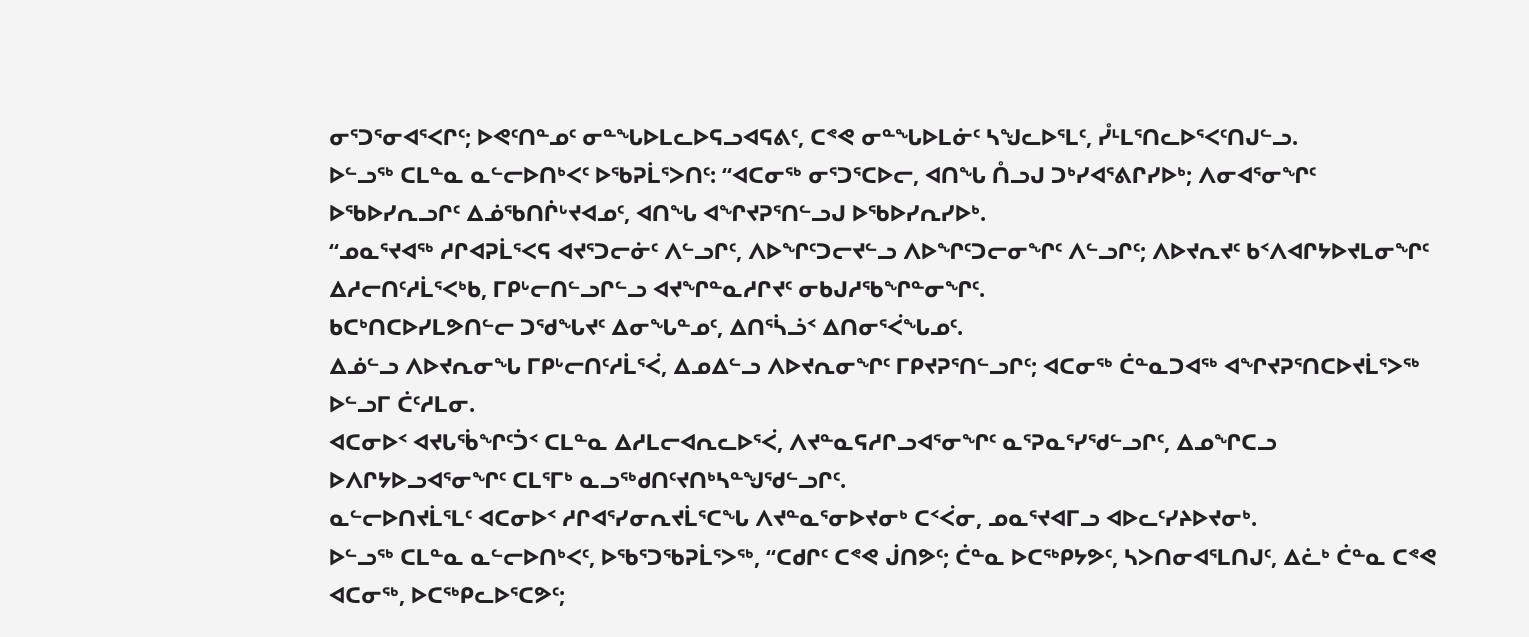ᓂᕐᑐᕐᓂᐊᕐᐸᒋᑦ; ᐅᕙᑦᑎᓐᓄᑦ ᓂᓐᖓᐅᒪᓚᐅᕋᓗᐊᕋᕕᑦ, ᑕᕝᕙ ᓂᓐᖓᐅᒪᓃᑦ ᓴᖑᓚᐅᕐᒪᑦ, ᓮᒻᒪᕐᑎᓚᐅᕐᐸᑦᑎᒍᓪᓗ.
ᐅᓪᓗᖅ ᑕᒪᓐᓇ ᓇᓪᓕᐅᑎᒃᐸᑦ ᐅᖃᕈᒫᕐᐳᑎᑦ: “ᐊᑕᓂᖅ ᓂᕐᑐᕐᑕᐅᓕ, ᐊᑎᖓ ᑍᓗᒍ ᑐᒃᓯᐊᕐᕕᒋᓯᐅᒃ; ᐱᓂᐊᕐᓂᖏᑦ ᐅᖃᐅᓯᕆᓗᒋᑦ ᐃᓅᖃᑎᒌᒡᔪᐊᓄᑦ, ᐊᑎᖓ ᐊᖏᔪᕈᕐᑎᓪᓗᒍ ᐅᖃᐅᓯᕆᓯᐅᒃ.
“ᓄᓇᕐᔪᐊᖅ ᓱᒋᐊᕈᒫᕐᐸᕋ ᐊᔪᕐᑐᓕᓃᑦ ᐱᓪᓗᒋᑦ, ᐱᐅᖏᑦᑐᓕᔪᓪᓗ ᐱᐅᖏᑦᑐᓕᓂᖏᑦ ᐱᓪᓗᒋᑦ; ᐱᐅᔪᕆᔪᑦ ᑲᑉᐱᐊᒋᔭᐅᔪᒪᓂᖏᑦ ᐃᓱᓕᑎᑦᓱᒫᕐᐸᒃᑲ, ᒥᑭᒡᓕᑎᓪᓗᒋᓪᓗ ᐊᔪᖏᓐᓇᓱᒋᔪᑦ ᓂᑲᒍᓱᖃᖏᓐᓂᖏᑦ.
ᑲᑕᒃᑎᑕᐅᓯᒪᕗᑎᓪᓕ ᑐᖁᖓᔪᑦ ᐃᓂᖓᓐᓄᑦ, ᐃᑎᕐᓵᓘᑉ ᐃᑎᓂᕐᐹᖓᓄᑦ.
ᐃᓅᓪᓗ ᐱᐅᔪᕆᓂᖓ ᒥᑭᒡᓕᑎᑦᓱᒫᕐᐹ, ᐃᓄᐃᓪᓗ ᐱᐅᔪᕆᓂᖏᑦ ᒥᑭᔪᕈᕐᑎᓪᓗᒋᑦ; ᐊᑕᓂᖅ ᑖᓐᓇᑐᐊᖅ ᐊᖏᔪᕈᕐᑎᑕᐅᔪᒫᕐᐳᖅ ᐅᓪᓗᒥ ᑖᑦᓱᒪᓂ.
ᐊᑕᓂᐅᑉ ᐊᔪᒐᖄᖏᑦᑑᑉ ᑕᒪᓐᓇ ᐃᓱᒪᓕᐊᕆᓚᐅᕐᐹ, ᐱᔪᓐᓇᕋᓱᒋᓗᐊᕐᓂᖏᑦ ᓇᕐᕈᓇᕐᓯᖁᓪᓗᒋᑦ, ᐃᓄᖏᑕᓗ ᐅᐱᒋᔭᐅᓗᐊᕐᓂᖏᑦ ᑕᒪᕐᒥᒃ ᓇᓗᖅᑯᑎᑦᔪᑎᒃᓴᓐᖑᖁᓪᓗᒋᑦ.
ᓇᓪᓕᐅᑎᔪᒫᕐᒪᑦ ᐊᑕᓂᐅᑉ ᓱᒋᐊᕐᓯᓂᕆᔪᒫᕐᑕᖓ ᐱᔪᓐᓇᕐᓂᐅᔪᓂᒃ ᑕᑉᐹᓂ, ᓄᓇᕐᔪᐊᒥᓗ ᐊᐅᓚᑦᓯᔨᐅᔪᓂᒃ.
ᐅᓪᓗᖅ ᑕᒪᓐᓇ ᓇᓪᓕᐅᑎᒃᐸᑦ, ᐅᖃᕐᑐᖃᕈᒫᕐᐳᖅ, “ᑕᑯᒋᑦ ᑕᕝᕙ ᒎᑎᕗᑦ; ᑖᓐᓇ ᐅᑕᖅᑭᔭᕗᑦ, ᓴᐳᑎᓂᐊᕐᒪᑎᒍᑦ, ᐃᓛᒃ ᑖᓐᓇ ᑕᕝᕙ ᐊᑕᓂᖅ, ᐅᑕᖅᑭᓚᐅᕐᑕᕗᑦ;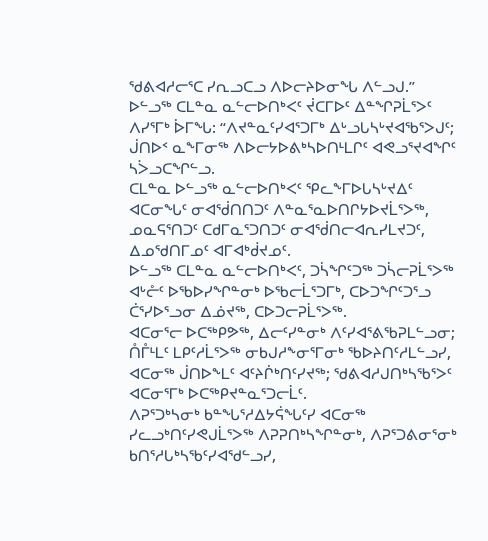ᖁᕕᐊᓱᓕᕐᑕ ᓯᕆᓗᑕᓗ ᐱᐅᓕᔨᐅᓂᖓ ᐱᓪᓗᒍ.”
ᐅᓪᓗᖅ ᑕᒪᓐᓇ ᓇᓪᓕᐅᑎᒃᐸᑦ ᔫᑕᒥᐅᑦ ᐃᓐᖏᕈᒫᕐᐳᑦ ᐱᓯᕐᒥᒃ ᐆᒥᖓ: “ᐱᔪᓐᓇᑦᓯᐊᕐᑐᒥᒃ ᐃᒡᓗᒐᓴᒡᔪᐊᖃᕐᐳᒍᑦ; ᒎᑎᐅᑉ ᓇᖕᒥᓂᖅ ᐱᐅᓕᔭᐅᕕᒃᓴᐅᑎᒻᒪᒋᑦ ᐊᕙᓗᕐᔪᐊᖏᑦ ᓴᐴᓗᑕᖏᓪᓗ.
ᑕᒪᓐᓇ ᐅᓪᓗᖅ ᓇᓪᓕᐅᑎᒃᐸᑦ ᕿᓚᖕᒥᐅᒐᓴᒡᔪᐃᑦ ᐊᑕᓂᖓᑦ ᓂᐊᖂᑎᑎᑐᑦ ᐱᓐᓇᕐᓇᐅᑎᒋᔭᐅᔪᒫᕐᐳᖅ, ᓄᓇᕋᕐᑎᑐᑦ ᑕᑯᒥᓇᕐᑐᑎᑐᑦ ᓂᐊᖂᑎᓕᐊᕆᓯᒪᔪᑐᑦ, ᐃᓄᖁᑎᒥᓄᑦ ᐊᒥᐊᒃᑰᔪᓄᑦ.
ᐅᓪᓗᖅ ᑕᒪᓐᓇ ᓇᓪᓕᐅᑎᒃᐸᑦ, ᑐᓵᖏᑦᑐᖅ ᑐᓵᓕᕈᒫᕐᐳᖅ ᐊᒡᓔᑦ ᐅᖃᐅᓯᖏᓐᓂᒃ ᐅᖃᓕᒫᕐᑐᒥᒃ, ᑕᐅᑐᖏᑦᑐᕐᓗ ᑖᕐᓯᐅᕐᓗᓂ ᐃᓅᔪᖅ, ᑕᐅᑐᓕᕈᒫᕐᐳᖅ.
ᐊᑕᓂᕐᓕ ᐅᑕᖅᑭᕗᖅ, ᐃᓕᑦᓯᓐᓂᒃ ᐱᑦᓯᐊᕐᕕᖃᕈᒪᓪᓗᓂ; ᑍᒤᒻᒪᑦ ᒪᑭᑦᓱᒫᕐᐳᖅ ᓂᑲᒍᓱᖕᓂᕐᒥᓂᒃ ᖃᐅᔨᑎᑦᓱᒪᓪᓗᓯ, ᐊᑕᓂᖅ ᒎᑎᐅᖕᒪᑦ ᐊᑦᔨᒌᒃᑎᑦᓯᔪᖅ; ᖁᕕᐊᓱᒍᑎᒃᓴᖃᕐᐳᑦ ᐊᑕᓂᕐᒥᒃ ᐅᑕᖅᑭᔪᓐᓇᕐᑐᓕᒫᑦ.
ᐱᕈᕐᑐᒃᓴᓂᒃ ᑲᓐᖓᕐᓱᐃᔭᕌᖓᑦᓯ ᐊᑕᓂᖅ ᓯᓚᓗᒃᑎᑦᓯᕙᒍᒫᕐᐳᖅ ᐱᕈᕈᑎᒃᓴᖏᓐᓂᒃ, ᐱᕈᕐᑐᕕᓂᕐᓂᒃ ᑲᑎᕐᓱᒐᒃᓴᖃᑦᓯᐊᖁᓪᓗᓯ,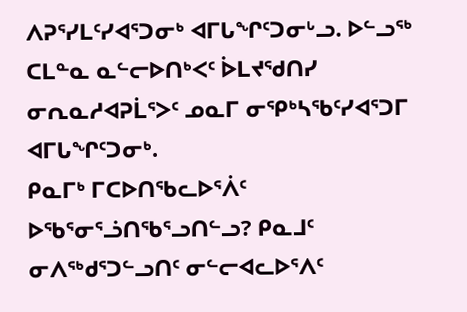ᐱᕈᕐᓯᒪᑦᓯᐊᕐᑐᓂᒃ ᐊᒥᒐᖏᑦᑐᓂᒡᓗ. ᐅᓪᓗᖅ ᑕᒪᓐᓇ ᓇᓪᓕᐅᑎᒃᐸᑦ ᐆᒪᔪᖁᑎᓯ ᓂᕆᓇᓱᐊᕈᒫᕐᐳᑦ ᓄᓇᒥ ᓂᕿᒃᓴᖃᑦᓯᐊᕐᑐᒥ ᐊᒥᒐᖏᑦᑐᓂᒃ.
ᑭᓇᒥᒃ ᒥᑕᐅᑎᖃᓚᐅᕐᐲᑦ ᐅᖃᕐᓂᕐᓘᑎᖃᕐᓗᑎᓪᓗ? ᑭᓇᒧᑦ ᓂᐱᖅᑯᕐᑐᓪᓗᑎᑦ ᓂᓪᓕᐊᓚᐅᕐᐱᑦ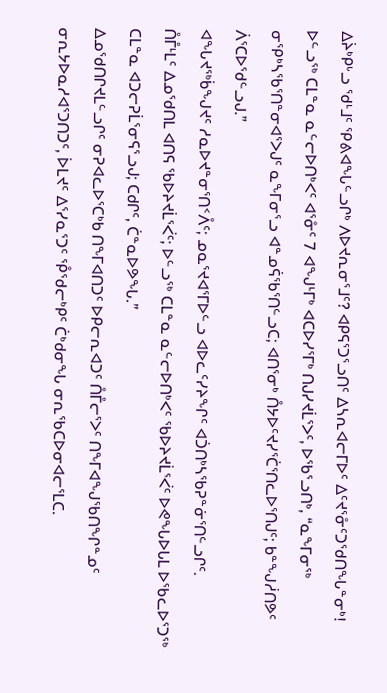ᐃᔩᒃᑭᒡᓗ ᖁᒻᒧᑦ ᕿᕕᐊᖓᓪᓗᒋᒃ ᐱᐅᔪᕆᓂᕐᒧᑦ? ᐊᑭᕋᕐᑐᕐᓗᑎᑦ ᐃᓴᕆᐊᓕᒥᐅᑦ ᐃᑦᔪᕐᓁᑦᑐᖁᑎᖓᓐᓂᒃ!
ᐅᓪᓗᖅ ᑕᒪᓐᓇ ᓇᓪᓕᐅᑎᒃᐸᑦ ᐊᕐᓁᑦ 7 ᐊᖑᒻᒥᒃ ᐊᑕᐅᓯᕐᒥᒃ ᑎᒍᓯᔪᒫᕐᐳᑦ, ᐅᖃᕐᓗᑎᒃ, “ᓇᖕᒥᓂᖅ ᓂᕿᒃᓴᖃᕐᑎᓐᓂᐊᕐᐳᒍᑦ ᓇᖕᒥᓂᕐᓗ ᐊᓐᓄᕌᖃᕐᑎᓪᓗᑕ; ᐊᑎᕐᓂᒃ ᑍᔭᐅᑦᔪᓯᕐᑖᕐᑎᓚᐅᕐᑎᒍᑦ; ᑲᓐᖑᓲᑎᕗᑦ ᐲᕐᑕᐅᖁᓪᓗᒍ.”
ᐊᖓᔪᖅᑳᖑᔪᑦ ᓱᓇᐅᔪᓐᓂᕐᑎᑉᐰᑦ; ᓄᓇᕐᔪᐊᕐᒥᐅᓪᓗ ᐊᐅᓚᑦᓯᔨᖏᑦ ᐊᑑᑎᒃᓴᖃᕈᓐᓃᕐᑎᓪᓗᒋᑦ.
ᑍᒤᒻᒪᑦ ᐃᓄᖁᑎᒪ ᐊᑎᕋ ᖃᐅᔨᔪᒫᕐᐹᑦ; ᐅᓪᓗᖅ ᑕᒪᓐᓇ ᓇᓪᓕᐅᑎᒃᐸᑦ ᖃᐅᔨᔪᒫᕐᐹᑦ ᐅᕙᖓᐅᒐᒪ ᐅᖃᓚᐅᕐᑐᖅ ᑕᒪᓐᓇ ᐊᑐᓕᕈᒫᕐᓂᕋᕐᓗᒍ; ᑕᑯᒋᑦ, ᑖᓐᓇᐅᕗᖓ.”
ᐃᓄᖁᑎᒋᔪᒪᓪᓗᒋᑦ ᓂᕈᐊᓚᐅᕐᑕᒃᑲ ᑎᖕᒥᐊᑎᑐᑦ ᐅᑭᓕᕆᐊᑐᑦ ᑍᒤᓕᕐᐳᑦ ᑎᖕᒥᐊᖑᖃᑎᖏᓐᓄᑦ ᓂᕆᔭᐅᓇᓱᐊᕐᑐᑎᑐᑦ, ᐆᒪᔪᑦ ᐃᕐᓯᓇᕐᑐᑦ ᕾᖁᓕᒃᑭᑦ ᑖᒃᑯᓂᖓ ᓂᕆᖃᑕᐅᓂᐊᓕᕐᒪᑕ.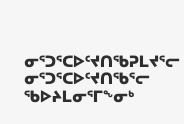ᓂᕐᑐᕐᑕᐅᑦᔪᑎᖃᕈᒪᔪᕐᓕ ᓂᕐᑐᕐᑕᐅᑦᔪᑎᖃᕐᓕ ᖃᐅᔨᒪᓂᕐᒥᖕᓂᒃ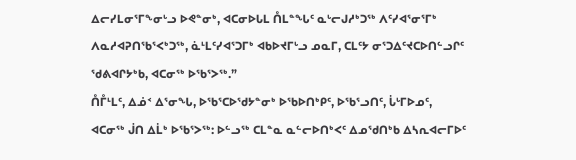ᐃᓕᓯᒪᓂᕐᒥᖕᓂᒡᓗ ᐅᕙᓐᓂᒃ, ᐊᑕᓂᐅᒐᒪ ᑍᒪᓐᖓᑦ ᓇᒡᓕᒍᓱᒃᑐᖅ ᐱᑦᓯᐊᕐᓂᕐᒥᒃ ᐱᓇᓱᐊᕈᑎᖃᕐᐸᒃᑐᖅ, ᓈᒻᒪᑦᓯᐊᕐᑐᒥᒃ ᐊᑲᐅᔪᒥᒡᓗ ᓄᓇᒥ, ᑕᒪᑦᔭ ᓂᕐᑐᐃᑦᔪᑕᐅᑎᓪᓗᒋᑦ ᖁᕕᐊᒋᔭᒃᑲ, ᐊᑕᓂᖅ ᐅᖃᕐᐳᖅ.”
ᑍᒤᒻᒪᑦ, ᐃᓅᑉ ᐃᕐᓂᖓ, ᐅᖃᕐᑕᐅᖁᔭᓐᓂᒃ ᐅᖃᐅᑎᒃᑭᑦ, ᐅᖃᕐᓗᑎᑦ, ᒑᒡᒥᐅᓄᑦ, ᐊᑕᓂᖅ ᒎᑎ ᐃᒫᒃ ᐅᖃᕐᐳᖅ: ᐅᓪᓗᖅ ᑕᒪᓐᓇ ᓇᓪᓕᐅᑎᒃᐸᑦ ᐃᓄᖁᑎᒃᑲ ᐃᓴᕆᐊᓕᒥᐅᑦ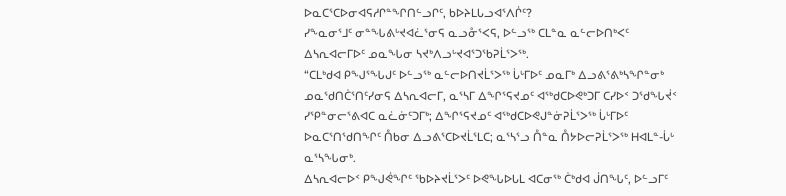ᐅᓇᑕᕐᑕᐅᓂᐊᕋᓱᒋᓐᖏᑎᓪᓗᒋᑦ, ᑲᐅᔨᒪᒐᓗᐊᕐᐱᒌᑦ?
ᓯᖕᓇᓂᕐᒧᑦ ᓂᓐᖓᕕᒡᔪᐊᓛᕐᓂᕋ ᓇᓗᓁᕐᐸᕋ, ᐅᓪᓗᖅ ᑕᒪᓐᓇ ᓇᓪᓕᐅᑎᒃᐸᑦ ᐃᓴᕆᐊᓕᒥᐅᑦ ᓄᓇᖓᓂ ᓴᔪᒃᐱᓗᒡᔪᐊᕐᑐᖃᕈᒫᕐᐳᖅ.
“ᑕᒪᒃᑯᐊ ᑭᖑᕐᖓᒍᑦ ᐅᓪᓗᖅ ᓇᓪᓕᐅᑎᔪᒫᕐᐳᖅ ᒑᒡᒥᐅᑦ ᓄᓇᒥᒃ ᐃᓗᕕᕐᕕᒃᓴᖏᓐᓂᒃ ᓄᓇᖁᑎᑖᕐᑎᑦᓯᓂᕋ ᐃᓴᕆᐊᓕᒥ, ᓇᕐᓴᒥ ᐃᖏᕐᕋᔪᓄᑦ ᐊᖅᑯᑕᐅᕙᒃᑐᒥ ᑕᓯᐅᑉ ᑐᖁᖓᔫᑉ ᓯᕿᓐᓂᓕᕐᕕᐊᑕ ᓇᓛᓃᑦᑐᒥᒃ; ᐃᖏᕐᕋᔪᓄᑦ ᐊᖅᑯᑕᐅᕙᒍᓐᓃᕈᒫᕐᐳᖅ ᒑᒡᒥᐅᑦ ᐅᓇᑕᕐᑎᖁᑎᖏᑦ ᑍᑲᓂ ᐃᓗᕕᕐᑕᐅᔪᒫᕐᒪᑕ; ᓇᕐᓴᕐᓗ ᑍᓐᓇ ᑍᔭᐅᓕᕈᒫᕐᐳᖅ ᕼᐊᒪᓐ-ᒑᒡ ᓇᕐᓴᖓᓂᒃ.
ᐃᓴᕆᐊᓕᐅᑉ ᑭᖑᕚᖏᑦ ᖃᐅᔨᔪᒫᕐᐳᑦ ᐅᕙᖓᐅᒐᒪ ᐊᑕᓂᖅ ᑖᒃᑯᐊ ᒎᑎᖓᑦ, ᐅᓪᓗᒥᑦ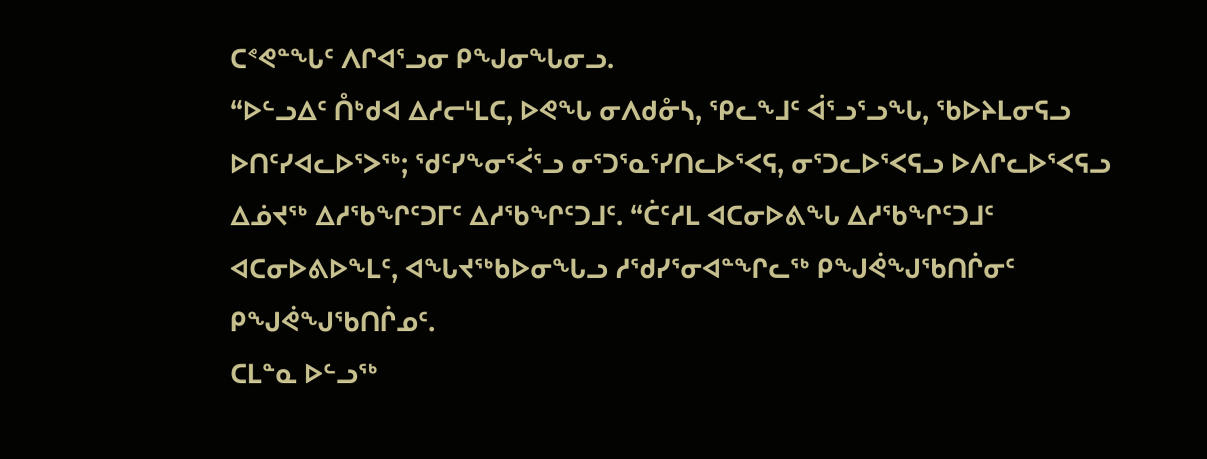ᑕᕝᕙᓐᖓᑦ ᐱᒋᐊᕐᓗᓂ ᑭᖑᓂᖓᓂᓗ.
“ᐅᓪᓗᐃᑦ ᑍᒃᑯᐊ ᐃᓱᓕᒻᒪᑕ, ᐅᕙᖓ ᓂᐱᑯᓁᓴ, ᕿᓚᖕᒧᑦ ᐋᕐᓗᕐᓗᖓ, ᖃᐅᔨᒪᓂᕋᓗ ᐅᑎᑦᓯᐊᓚᐅᕐᐳᖅ; ᖁᑦᓯᖕᓂᕐᐹᕐᓗ ᓂᕐᑐᕐᓇᕐᓯᑎᓚᐅᕐᐸᕋ, ᓂᕐᑐᓚᐅᕐᐸᕋᓗ ᐅᐱᒋᓚᐅᕐᐸᕋᓗ ᐃᓅᔪᖅ ᐃᓱᖃᖏᑦᑐᒥᑦ ᐃᓱᖃᖏᑦᑐᒧᑦ. “ᑖᑦᓱᒪ ᐊᑕᓂᐅᕕᖓ ᐃᓱᖃᖏᑦᑐᒧᑦ ᐊᑕᓂᐅᕕᐅᖕᒪᑦ, ᐊᖓᔪᖅᑲᐅᓂᖓᓗ ᓱᖁᓯᕐᓂᐊᓐᖏᓚᖅ ᑭᖑᕚᖑᖃᑎᒌᓂᑦ ᑭᖑᕚᖑᖃᑎᒌᓄᑦ.
ᑕᒪᓐᓇ ᐅᓪᓗᖅ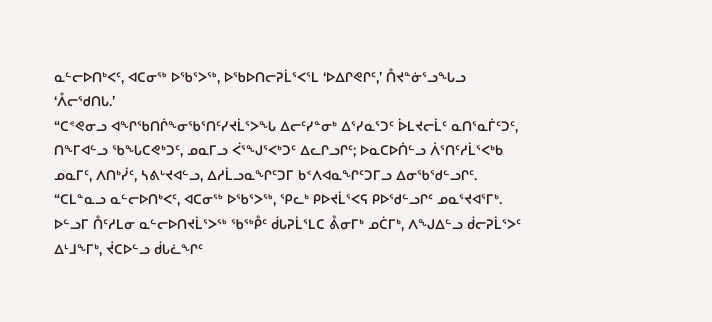ᓇᓪᓕᐅᑎᒃᐸᑦ, ᐊᑕᓂᖅ ᐅᖃᕐᐳᖅ, ᐅᖃᐅᑎᓕᕈᒫᕐᐸᕐᒪ ‘ᐅᐃᒋᕙᒋᑦ,’ ᑍᔪᓐᓃᕐᓗᖓᓗ ‘ᐰᓕᖁᑎᒐ.’
“ᑕᕝᕙᓂᓗ ᐊᖏᖃᑎᒌᖕᓂᖃᕐᑎᑦᓯᔪᒫᕐᐳᖓ ᐃᓕᑦᓯᓐᓂᒃ ᐃᕐᓯᓇᕐᑐᑦ ᐆᒪᔪᓕᒫᑦ ᓇᑎᕐᓇᒦᑦᑐᑦ, ᑎᖕᒥᐊᓪᓗ ᖃᖓᑕᕙᒃᑐᑦ, ᓄᓇᒥᓗ ᐹᕐᖑᕐᐸᒃᑐᑦ ᐃᓚᒋᓗᒋᑦ; ᐅᓇᑕᐅᑏᓪᓗ ᐲᕐᑎᑦᓱᒫᕐᐸᒃᑲ ᓄᓇᒥᑦ, ᐱᑎᒃᓰᑦ, ᓴᕕᒡᔪᐊᓪᓗ, ᐃᓱᒫᓗᓇᖏᑦᑐᒥ ᑲᑉᐱᐊᓇᖏᑦᑐᒥᓗ ᐃᓂᖃᖁᓪᓗᒋᑦ.
“ᑕᒪᓐᓇᓗ ᓇᓪᓕᐅᑎᒃᐸᑦ, ᐊᑕᓂᖅ ᐅᖃᕐᐳᖅ, ᕿᓚᒃ ᑭᐅᔪᒫᕐᐸᕋ ᑭᐅᖁᓪᓗᒋᑦ ᓄᓇᕐᔪᐊᕐᒥᒃ.
ᐅᓪᓗᒥ ᑍᑦᓱᒪᓂ ᓇᓪᓕᐅᑎᔪᒫᕐᐳᖅ ᖃᖅᑬᑦ ᑰᒐᕈᒫᕐᒪᑕ ᕔᓂᒥᒃ ᓄᑖᒥᒃ, ᐱᖑᐃᓪᓗ ᑰᓕᕈᒫᕐᐳᑦ ᐃᒻᒧᖕᒥᒃ, ᔫᑕᐅᓪᓗ ᑰᒐᓛᖏᑦ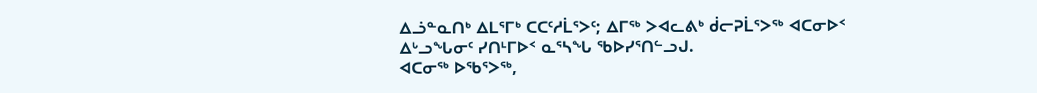ᐃᓘᓐᓇᑎᒃ ᐃᒪᕐᒥᒃ ᑕᑕᑦᓱᒫᕐᐳᑦ; ᐃᒥᖅ ᐳᐊᓚᕕᒃ ᑰᓕᕈᒫᕐᐳᖅ ᐊᑕᓂᐅᑉ ᐃᒡᓗᖓᓂᑦ ᓯᑎᒻᒥᐅᑉ ᓇᕐᓴᖓ ᖃᐅᓯᕐᑎᓪᓗᒍ.
ᐊᑕᓂᖅ ᐅᖃᕐᐳᖅ,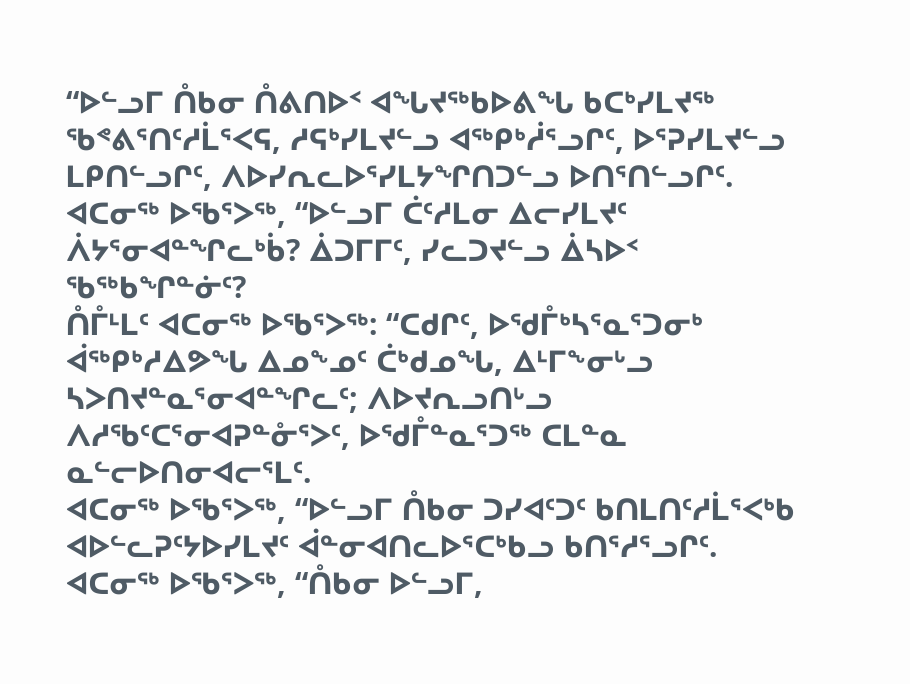“ᐅᓪᓗᒥ ᑍᑲᓂ ᑍᕕᑎᐅᑉ ᐊᖓᔪᖅᑲᐅᕕᖓ ᑲᑕᒃᓯᒪᔪᖅ ᖃᕝᕕᕐᑎᑦᓱᒫᕐᐸᕋ, ᓱᕋᒃᓯᒪᔪᓪᓗ ᐊᖅᑭᒃᓲᕐᓗᒋᑦ, ᐅᕐᕈᓯᒪᔪᓪᓗ ᒪᑭᑎᓪᓗᒋᑦ, ᐱᐅᓯᕆᓚᐅᕐᓯᒪᔭᖏᑎᑐᓪᓗ ᐅᑎᕐᑎᓪᓗᒋᑦ.
ᐊᑕᓂᖅ ᐅᖃᕐᐳᖅ, “ᐅᓪᓗᒥ ᑖᑦᓱᒪᓂ ᐃᓕᓯᒪᔪᑦ ᐲᔭᕐᓂᐊᓐᖏᓚᒃᑳ? ᐄᑐᒥᒥᑦ, ᓯᓚᑐᔪᓪᓗ ᐄᓴᐅᑉ ᖃᖅᑲᖏᓐᓃᑦ?
ᑍᒤᒻᒪᑦ ᐊᑕᓂᖅ ᐅᖃᕐᐳᖅ: “ᑕᑯᒋᑦ, ᐅᖁᒤᒃᓴᕐᓇᕐᑐᓂᒃ ᐋᖅᑭᒃᓱᐃᕗᖓ ᐃᓄᖕᓄᑦ ᑖᒃᑯᓄᖓ, ᐃᒻᒥᖕᓂᒡᓗ ᓴᐳᑎᔪᓐᓇᕐᓂᐊᓐᖏᓚᑦ; ᐱᐅᔪᕆᓗᑎᒡᓗ ᐱᓱᖃᑦᑕᕐᓂᐊᕈᓐᓁᕐᐳᑦ, ᐅᖁᒤᓐᓇᕐᑐᖅ ᑕᒪᓐᓇ ᓇᓪᓕᐅᑎᓂᐊᓕᕐᒪᑦ.
ᐊᑕᓂᖅ ᐅᖃᕐᐳᖅ, “ᐅᓪᓗᒥ ᑍᑲᓂ ᑐᓯᐊᑦᑐᑦ ᑲᑎᒪᑎᑦᓱᒫᕐᐸᒃᑲ ᐊᐅᓪᓚᕈᑦᔭᐅᓯᒪᔪᑦ ᐋᓐᓂᐊᑎᓚᐅᕐᑕᒃᑲᓗ ᑲᑎᕐᓱᕐᓗᒋᑦ.
ᐊᑕᓂᖅ ᐅᖃᕐᐳᖅ, “ᑍᑲᓂ ᐅᓪᓗᒥ,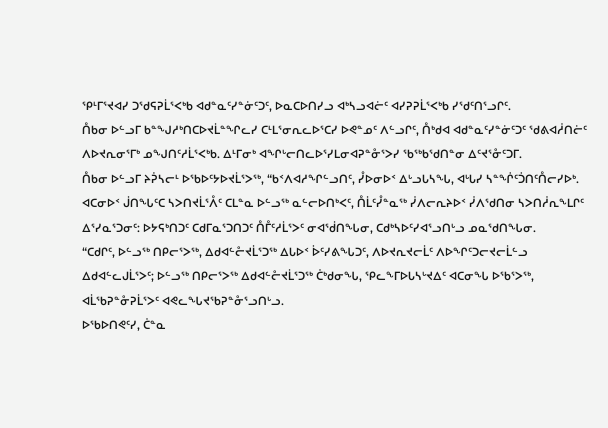ᕿᒻᒥᕐᔪᐊᓯ ᑐᖁᕋᕈᒫᕐᐸᒃᑲ ᐊᑯᓐᓇᑦᓯᓐᓃᑦᑐᑦ, ᐅᓇᑕᐅᑎᓯᓗ ᐊᒃᓴᓗᐊᓖᑦ ᐊᓯᕈᕈᒫᕐᐸᒃᑲ ᓯᖁᑦᑎᕐᓗᒋᑦ.
ᑍᑲᓂ ᐅᓪᓗᒥ ᑲᓐᖑᓱᒃᑎᑕᐅᔪᒫᓐᖏᓚᓯ ᑕᒻᒪᕐᓂᕆᓚᐅᕐᑕᓯ ᐅᕙᓐᓄᑦ ᐱᓪᓗᒋᑦ, ᑍᒃᑯᐊ ᐊᑯᓐᓇᑦᓯᓐᓃᑦᑐᑦ ᖁᕕᐊᓲᑎᓖᑦ ᐱᐅᔪᕆᓂᕐᒥᒃ ᓄᖑᑎᑦᓱᒫᕐᐸᒃᑲ. ᐃᒻᒥᓂᒃ ᐊᖏᒡᓕᑎᓚᐅᕐᓯᒪᓂᐊᕈᓐᓁᕐᐳᓯ ᖃᖅᑲᖁᑎᓐᓂ ᐃᑦᔪᕐᓁᑦᑐᒥ.
ᑍᑲᓂ ᐅᓪᓗᒥ ᔨᕉᓴᓕᒻ ᐅᖃᐅᑦᔭᐅᔪᒫᕐᐳᖅ, “ᑲᑉᐱᐊᓱᖏᓪᓗᑎᑦ, ᓮᐅᓂᐅᑉ ᐃᒡᓗᒐᓴᖓ, ᐊᒡᒐᓯ ᓴᓐᖐᑦᑑᑎᑦᑍᓕᓯᐅᒃ.
ᐊᑕᓂᐅᑉ ᒎᑎᖓᑦᑕ ᓴᐳᑎᔪᒫᕐᐰᑦ ᑕᒪᓐᓇ ᐅᓪᓗᖅ ᓇᓪᓕᐅᑎᒃᐸᑦ, ᑍᒫᑦᓮᓐᓇᖅ ᓰᐱᓕᕆᔨᐅᑉ ᓰᐱᖁᑎᓂ ᓴᐳᑎᓲᕆᖕᒪᒋᑦ ᐃᕐᓯᓇᕐᑐᓂᑦ: ᐅᔭᕋᒃᑎᑐᑦ ᑕᑯᒥᓇᕐᑐᑎᑐᑦ ᑍᒤᑦᓱᒫᕐᐳᑦ ᓂᐊᖂᑎᖓᓂ, ᑕᑯᒃᓴᐅᑦᓯᐊᕐᓗᑎᒡᓗ ᓄᓇᖁᑎᖓᓂ.
“ᑕᑯᒋᑦ, ᐅᓪᓗᖅ ᑎᑭᓕᕐᐳᖅ, ᐃᑯᐊᓪᓔᔪᒫᕐᑐᖅ ᐃᒐᐅᑉ ᐆᑦᓯᕕᖓᑐᑦ, ᐱᐅᔪᕆᔪᓕᒫᑦ ᐱᐅᖏᑦᑐᓕᔪᓕᒫᓪᓗ ᐃᑯᐊᓪᓚᒍᒫᕐᐳᑦ; ᐅᓪᓗᖅ ᑎᑭᓕᕐᐳᖅ ᐃᑯᐊᓪᓔᔪᒫᕐᑐᖅ ᑖᒃᑯᓂᖓ, ᕿᓚᖕᒥᐅᒐᓴᒡᔪᐃᑦ ᐊᑕᓂᖓ ᐅᖃᕐᐳᖅ, ᐊᒫᖃᕈᓐᓁᕈᒫᕐᐳᑦ ᐊᕙᓚᖓᔪᖃᕈᓐᓁᕐᓗᑎᒡᓗ.
ᐅᖃᐅᑎᕙᑦᓯ, ᑖᓐᓇ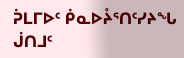ᕉᒪᒥᐅᑦ ᑮᓇᐅᔧᕐᑎᑦᓯᔨᖓ ᒎᑎᒧᑦ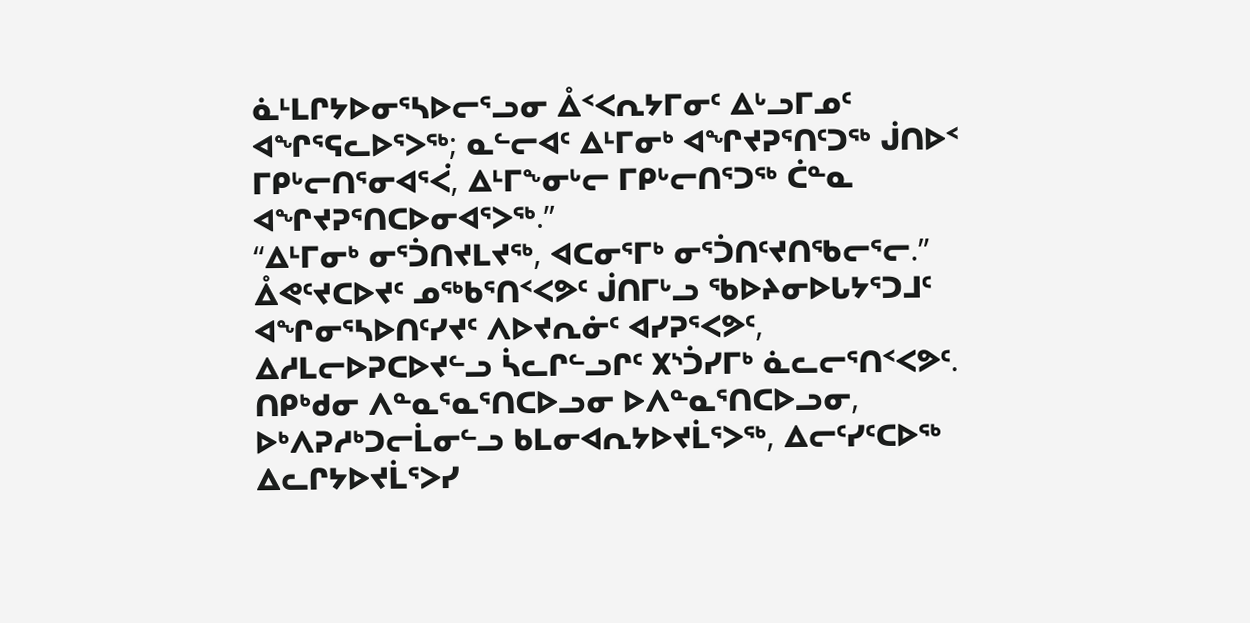ᓈᒻᒪᒋᔭᐅᓂᕐᓴᐅᓕᕐᓗᓂ ᐂᑉᐸᕆᔭᒥᓂᑦ ᐃᒡᓗᒥᓄᑦ ᐊᖏᕐᕋᓚᐅᕐᐳᖅ; ᓇᓪᓕᐊᑦ ᐃᒻᒥᓂᒃ ᐊᖏᔪᕈᕐᑎᑦᑐᖅ ᒎᑎᐅᑉ ᒥᑭᒡᓕᑎᕐᓂᐊᕐᐹ, ᐃᒻᒥᖕᓂᒡᓕ ᒥᑭᒡᓕᑎᕐᑐᖅ ᑖᓐᓇ ᐊᖏᔪᕈᕐᑎᑕᐅᓂᐊᕐᐳᖅ.”
“ᐃᒻᒥᓂᒃ ᓂᕐᑑᑎᔪᒪᔪᖅ, ᐊᑕᓂᕐᒥᒃ ᓂᕐᑑᑎᑦᔪᑎᖃᓕᕐᓕ.”
ᐂᕙᑦᔪᑕᐅᔪᑦ ᓄᖅᑲᕐᑎᑉᐸᕗᑦ ᒎᑎᒥᒡᓗ ᖃᐅᔨᓂᐅᒐᔭᕐᑐᒧᑦ ᐊᖏᓂᕐᓴᐅᑎᑦᓯᔪᑦ ᐱᐅᔪᕆᓃᑦ ᐊᓯᕈᕐᐸᕗᑦ, ᐃᓱᒪᓕᐅᕈᑕᐅᔪᓪᓗ ᓵᓚᒋᓪᓗᒋᑦ ᙭ᔅᑑᓯᒥᒃ ᓈᓚᓕᕐᑎᑉᐸᕗᑦ.
ᑎᑭᒃᑯᓂ ᐱᓐᓇᕐᓇᕐᑎᑕᐅᓗᓂ ᐅᐱᓐᓇᕐᑎᑕᐅᓗᓂ, ᐅᒃᐱᕈᓱᒃᑐᓕᒫᓂᓪᓗ ᑲᒪᓂᐊᕆᔭᐅᔪᒫᕐᐳᖅ, ᐃᓕᑦᓯᑦᑕᐅᖅ ᐃᓚᒋᔭᐅᔪᒫᕐᐳᓯ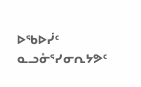ᐅᖃᐅᓰᑦ ᓇᓗᓁᕐᓯᓂᕆᔭᕗᑦ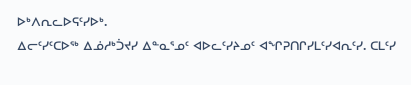ᐅᒃᐱᕆᓚᐅᕋᑦᓯᐅᒃ.
ᐃᓕᑦᓯᑦᑕᐅᖅ ᐃᓅᓱᒃᑑᔪᓯ ᐃᓐᓇᕐᓄᑦ ᐊᐅᓚᑦᓯᔨᓄᑦ ᐊᖏᕈᑎᒋᓯᒪᑦᓯᐊᕆᑦᓯ. ᑕᒪᑦᓯ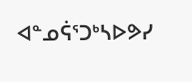ᐊᓐᓄᕌᕐᑐᒃᓴᐅᕗᓯ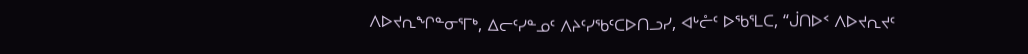ᐱᐅᔪᕆᖏᓐᓂᕐᒥᒃ, ᐃᓕᑦᓯᓐᓄᑦ ᐱᔨᑦᓯᖃᑦᑕᐅᑎᓗᓯ, ᐊᒡᓔᑦ ᐅᖃᕐᒪᑕ, “ᒎᑎᐅᑉ ᐱᐅᔪᕆᔪᑦ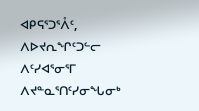ᐊᑭᕋᕐᑐᕐᐰᑦ, ᐱᐅᔪᕆᖏᑦᑐᓪᓕ ᐱᑦᓯᐊᕐᓂᕐᒥ ᐱᔪᓐᓇᕐᑎᑦᓯᓂᖓᓂᒃ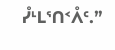ᓮᒻᒪᕐᑎᑉᐰᑦ.”